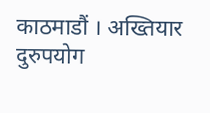काठमाडौं । अख्तियार दुरुपयोग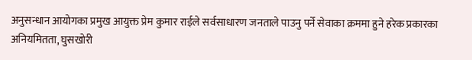अनुसन्धान आयोगका प्रमुख आयुक्त प्रेम कुमार राईले सर्वसाधारण जनताले पाउनु पर्ने सेवाका क्रममा हुने हरेक प्रकारका अनियमितता, घुसखोरी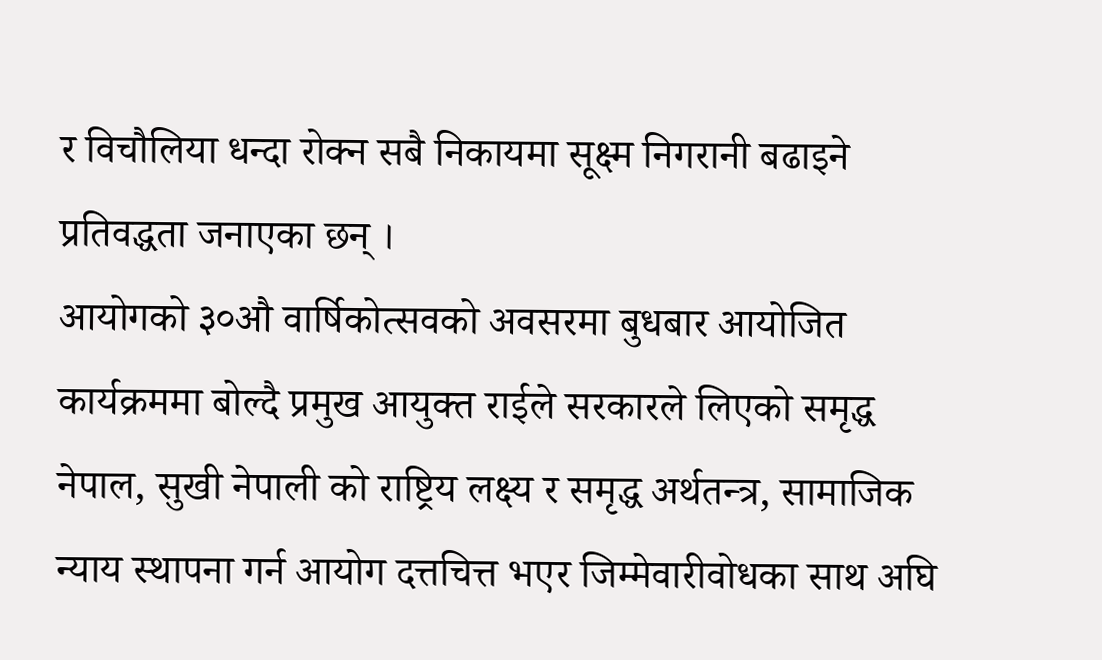र विचौलिया धन्दा रोक्न सबै निकायमा सूक्ष्म निगरानी बढाइने प्रतिवद्धता जनाएका छन् ।
आयोगको ३०औ वार्षिकोत्सवको अवसरमा बुधबार आयोजित कार्यक्रममा बोल्दै प्रमुख आयुक्त राईले सरकारले लिएको समृद्ध नेपाल, सुखी नेपाली को राष्ट्रिय लक्ष्य र समृद्ध अर्थतन्त्र, सामाजिक न्याय स्थापना गर्न आयोग दत्तचित्त भएर जिम्मेवारीवोधका साथ अघि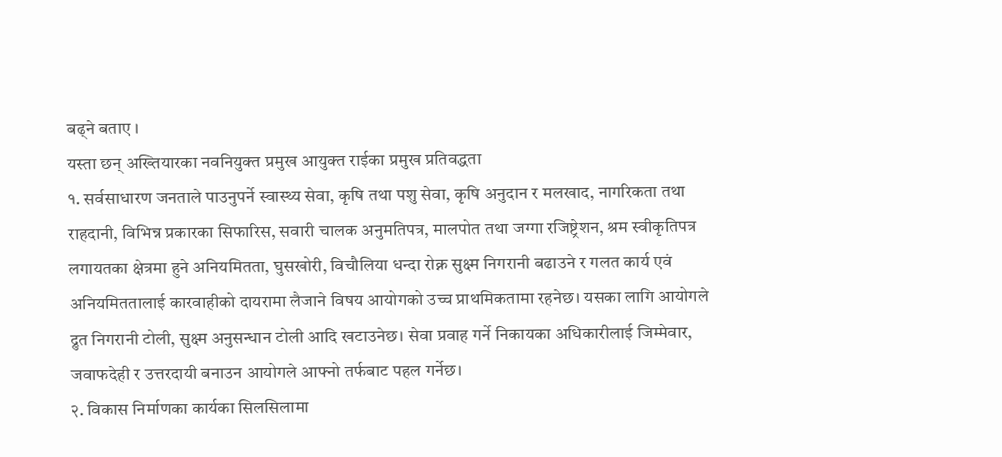बढ्ने बताए ।
यस्ता छन् अख्तियारका नवनियुक्त प्रमुख आयुक्त राईका प्रमुख प्रतिवद्धता
१. सर्वसाधारण जनताले पाउनुपर्ने स्वास्थ्य सेवा, कृषि तथा पशु सेवा, कृषि अनुदान र मलखाद, नागरिकता तथा राहदानी, विभिन्न प्रकारका सिफारिस, सवारी चालक अनुमतिपत्र, मालपोत तथा जग्गा रजिष्ट्रेशन, श्रम स्वीकृतिपत्र लगायतका क्षेत्रमा हुने अनियमितता, घुसखोरी, विचौलिया धन्दा रोक्न सुक्ष्म निगरानी बढाउने र गलत कार्य एवं अनियमिततालाई कारवाहीको दायरामा लैजाने विषय आयोगको उच्च प्राथमिकतामा रहनेछ। यसका लागि आयोगले द्रुत निगरानी टोली, सुक्ष्म अनुसन्धान टोली आदि खटाउनेछ। सेवा प्रवाह गर्ने निकायका अधिकारीलाई जिम्मेवार, जवाफदेही र उत्तरदायी बनाउन आयोगले आफ्नो तर्फबाट पहल गर्नेछ।
२. विकास निर्माणका कार्यका सिलसिलामा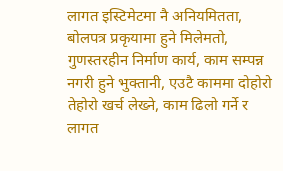लागत इस्टिमेटमा नै अनियमितता, बोलपत्र प्रकृयामा हुने मिलेमतो, गुणस्तरहीन निर्माण कार्य, काम सम्पन्न नगरी हुने भुक्तानी, एउटै काममा दोहोरो तेहोरो खर्च लेख्ने, काम ढिलो गर्ने र लागत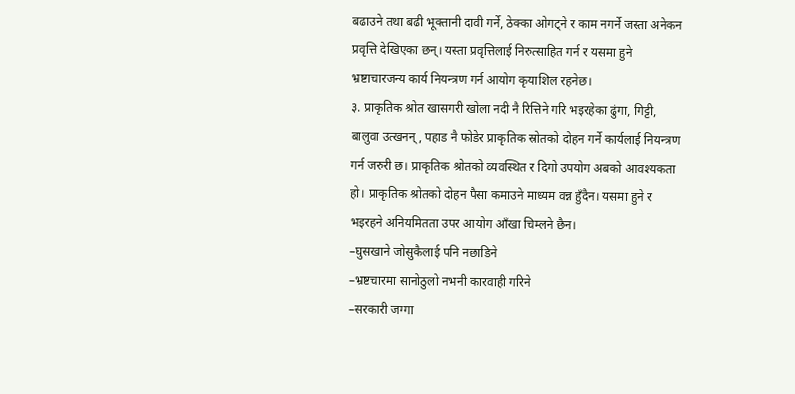बढाउने तथा बढी भूक्तानी दावी गर्ने, ठेक्का ओगट्ने र काम नगर्ने जस्ता अनेकन प्रवृत्ति देखिएका छन्। यस्ता प्रवृत्तिलाई निरुत्साहित गर्न र यसमा हुने भ्रष्टाचारजन्य कार्य नियन्त्रण गर्न आयोग कृयाशिल रहनेछ।
३. प्राकृतिक श्रोत खासगरी खोला नदी नै रित्तिने गरि भइरहेका ढुंगा, गिट्टी, बालुवा उत्खनन्, पहाड नै फोडेर प्राकृतिक स्रोतको दोहन गर्ने कार्यलाई नियन्त्रण गर्न जरुरी छ। प्राकृतिक श्रोतको व्यवस्थित र दिगो उपयोग अबको आवश्यकता हो। प्राकृतिक श्रोतको दोहन पैसा कमाउने माध्यम वन्न हुँदैन। यसमा हुने र भइरहने अनियमितता उपर आयोग आँखा चिम्लने छैन।
–घुसखाने जोसुकैलाई पनि नछाडिने
–भ्रष्टचारमा सानोठुलो नभनी कारवाही गरिने
–सरकारी जग्गा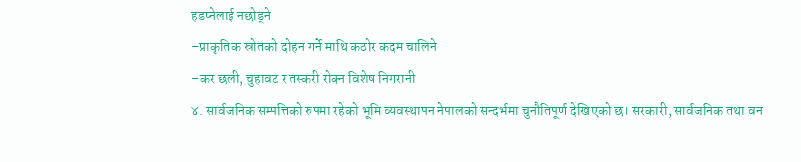हडप्नेलाई नछोड्ने
–प्राकृतिक स्रोतको दोहन गर्ने माथि कठोर कदम चालिने
–कर छली, चुहावट र तस्करी रोक्न विशेष निगरानी
४. सार्वजनिक सम्पत्तिको रुपमा रहेको भूमि व्यवस्थापन नेपालको सन्दर्भमा चुनौतिपूर्ण देखिएको छ। सरकारी, सार्वजनिक तथा वन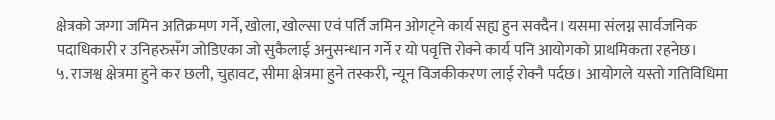क्षेत्रको जग्गा जमिन अतिक्रमण गर्ने, खोला, खोल्सा एवं पर्ति जमिन ओगट्ने कार्य सह्य हुन सक्दैन। यसमा संलग्न सार्वजनिक पदाधिकारी र उनिहरुसँग जोडिएका जो सुकैलाई अनुसन्धान गर्ने र यो पवृत्ति रोक्ने कार्य पनि आयोगको प्राथमिकता रहनेछ।
५. राजश्व क्षेत्रमा हुने कर छली, चुहावट, सीमा क्षेत्रमा हुने तस्करी, न्यून विजकीकरण लाई रोक्नै पर्दछ। आयोगले यस्तो गतिविधिमा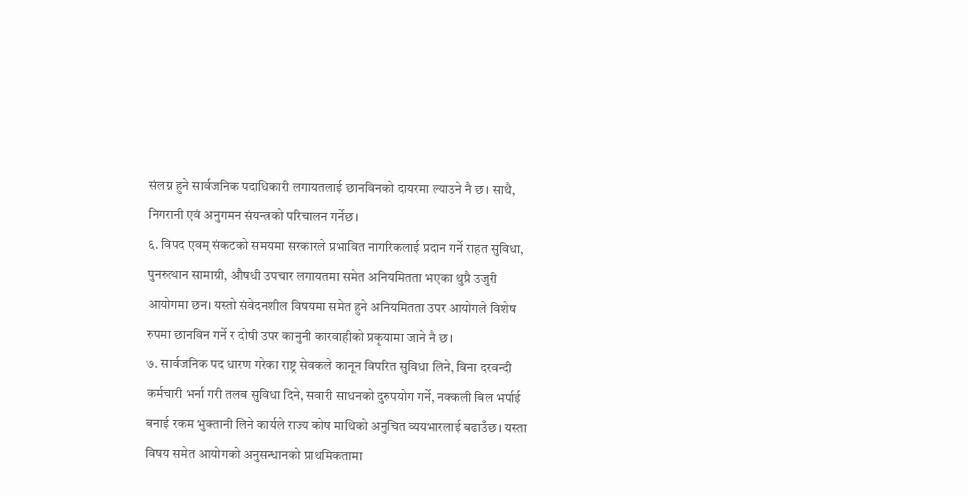संलग्न हुने सार्वजनिक पदाधिकारी लगायतलाई छानविनको दायरमा ल्याउने नै छ। साथै, निगरानी एवं अनुगमन संयन्त्रको परिचालन गर्नेछ।
६. विपद एवम् संकटको समयमा सरकारले प्रभावित नागरिकलाई प्रदान गर्ने राहत सुविधा, पुनरुत्थान सामाग्री, औषधी उपचार लगायतमा समेत अनियमितता भएका थुप्रै उजुरी आयोगमा छन। यस्तो संवेदनशील विषयमा समेत हुने अनियमितता उपर आयोगले विशेष रुपमा छानविन गर्ने र दोषी उपर कानुनी कारवाहीको प्रकृयामा जाने नै छ।
७. सार्वजनिक पद धारण गरेका राष्ट्र सेवकले कानून विपरित सुविधा लिने, विना दरवन्दी कर्मचारी भर्ना गरी तलब सुविधा दिने, सवारी साधनको दुरुपयोग गर्ने, नक्कली बिल भर्पाई बनाई रकम भुक्तानी लिने कार्यले राज्य कोष माथिको अनुचित व्ययभारलाई बढाउँछ। यस्ता विषय समेत आयोगको अनुसन्धानको प्राथमिकतामा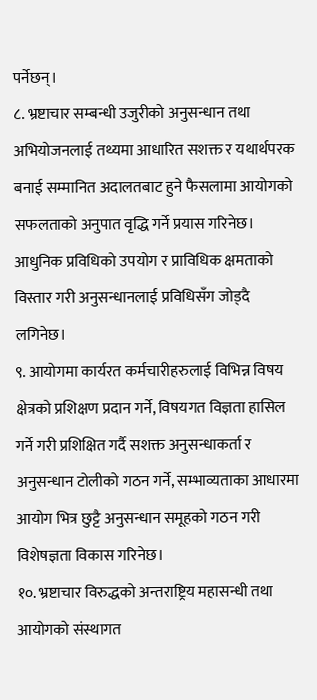पर्नेछन्।
८. भ्रष्टाचार सम्बन्धी उजुरीको अनुसन्धान तथा अभियोजनलाई तथ्यमा आधारित सशक्त र यथार्थपरक बनाई सम्मानित अदालतबाट हुने फैसलामा आयोगको सफलताको अनुपात वृद्धि गर्ने प्रयास गरिनेछ। आधुनिक प्रविधिको उपयोग र प्राविधिक क्षमताको विस्तार गरी अनुसन्धानलाई प्रविधिसँग जोड्दै लगिनेछ।
९. आयोगमा कार्यरत कर्मचारीहरुलाई विभिन्न विषय क्षेत्रको प्रशिक्षण प्रदान गर्ने, विषयगत विज्ञता हासिल गर्ने गरी प्रशिक्षित गर्दै सशक्त अनुसन्धाकर्ता र अनुसन्धान टोलीको गठन गर्ने, सम्भाव्यताका आधारमा आयोग भित्र छुट्टै अनुसन्धान समूहको गठन गरी विशेषज्ञता विकास गरिनेछ।
१०. भ्रष्टाचार विरुद्धको अन्तराष्ट्रिय महासन्धी तथा आयोगको संस्थागत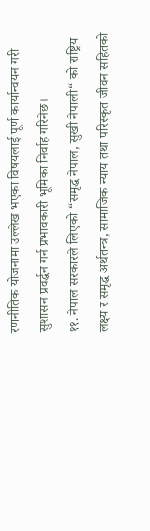रणनीतिक योजनामा उल्लेख भएका विषयलाई पूर्ण कार्यान्वयन गरी सुशासन प्रवर्द्धन गर्न प्रभावकारी भूमिका निर्वाह गरिनेछ।
११. नेपाल सरकारले लिएको “समृद्ध नेपाल, सुखी नेपाली“ को राष्ट्रिय लक्ष्य र समृद्ध अर्थतन्त्र, सामाजिक न्याय तथा परिस्कृत जीवन सहितको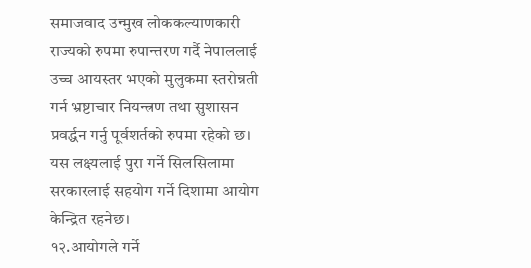समाजवाद उन्मुख लोककल्याणकारी राज्यको रुपमा रुपान्तरण गर्दै नेपाललाई उच्च आयस्तर भएको मुलुकमा स्तरोन्नती गर्न भ्रष्टाचार नियन्त्रण तथा सुशासन प्रवर्द्धन गर्नु पूर्वशर्तको रुपमा रहेको छ। यस लक्ष्यलाई पुरा गर्ने सिलसिलामा सरकारलाई सहयोग गर्ने दिशामा आयोग केन्द्रित रहनेछ।
१२.आयोगले गर्ने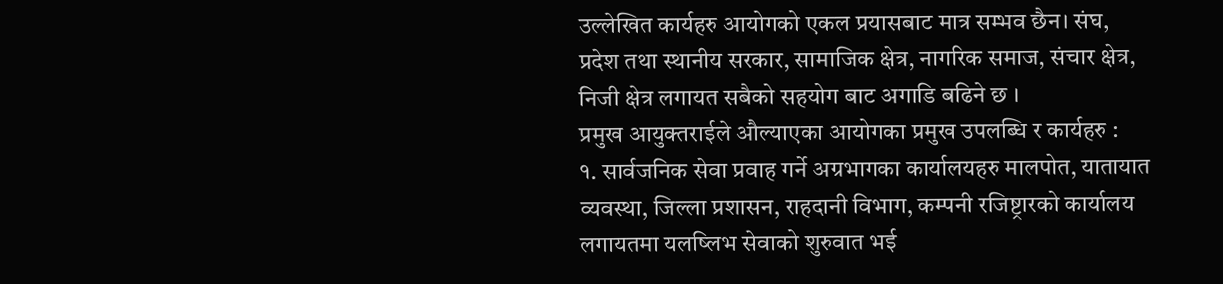उल्लेखित कार्यहरु आयोगको एकल प्रयासबाट मात्र सम्भव छैन। संघ, प्रदेश तथा स्थानीय सरकार, सामाजिक क्षेत्र, नागरिक समाज, संचार क्षेत्र, निजी क्षेत्र लगायत सबैको सहयोग बाट अगाडि बढिने छ ।
प्रमुख आयुक्तराईले औल्याएका आयोगका प्रमुख उपलब्धि र कार्यहरु :
१. सार्वजनिक सेवा प्रवाह गर्ने अग्रभागका कार्यालयहरु मालपोत, यातायात व्यवस्था, जिल्ला प्रशासन, राहदानी विभाग, कम्पनी रजिष्ट्रारको कार्यालय लगायतमा यलष्लिभ सेवाको शुरुवात भई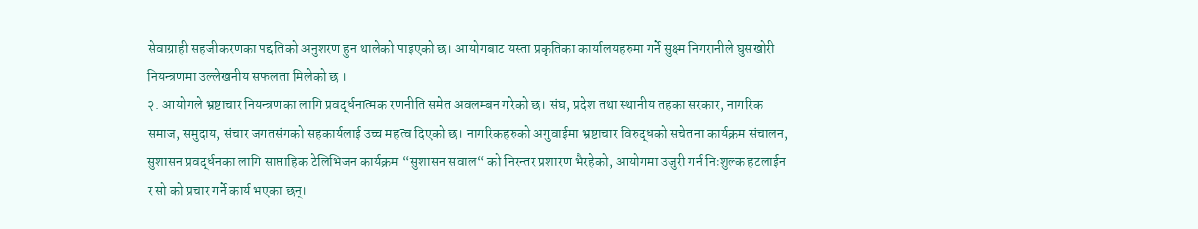सेवाग्राही सहजीकरणका पद्दतिको अनुशरण हुन थालेको पाइएको छ। आयोगबाट यस्ता प्रकृतिका कार्यालयहरुमा गर्ने सुक्ष्म निगरानीले घुसखोरी नियन्त्रणमा उल्लेखनीय सफलता मिलेको छ ।
२. आयोगले भ्रष्टाचार नियन्त्रणका लागि प्रवर्द्धनात्मक रणनीति समेत अवलम्बन गरेको छ। संघ, प्रदेश तथा स्थानीय तहका सरकार, नागरिक समाज, समुदाय, संचार जगतसंगको सहकार्यलाई उच्च महत्व दिएको छ। नागरिकहरुको अगुवाईमा भ्रष्टाचार विरुद्धको सचेतना कार्यक्रम संचालन, सुशासन प्रवर्द्धनका लागि साप्ताहिक टेलिभिजन कार्यक्रम “सुशासन सवाल“ को निरन्तर प्रशारण भैरहेको, आयोगमा उजुरी गर्न निःशुल्क हटलाईन र सो को प्रचार गर्ने कार्य भएका छन्।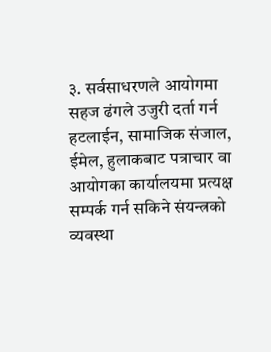३. सर्वसाधरणले आयोगमा सहज ढंगले उजुरी दर्ता गर्न हटलाईन, सामाजिक संजाल, ईमेल, हुलाकबाट पत्राचार वा आयोगका कार्यालयमा प्रत्यक्ष सम्पर्क गर्न सकिने संयन्त्रको व्यवस्था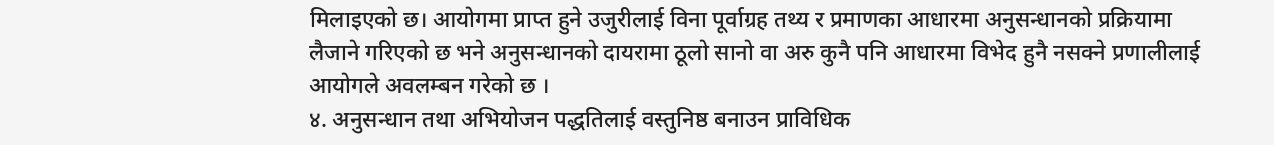मिलाइएको छ। आयोगमा प्राप्त हुने उजुरीलाई विना पूर्वाग्रह तथ्य र प्रमाणका आधारमा अनुसन्धानको प्रक्रियामा लैजाने गरिएको छ भने अनुसन्धानको दायरामा ठूलो सानो वा अरु कुनै पनि आधारमा विभेद हुनै नसक्ने प्रणालीलाई आयोगले अवलम्बन गरेको छ ।
४. अनुसन्धान तथा अभियोजन पद्धतिलाई वस्तुनिष्ठ बनाउन प्राविधिक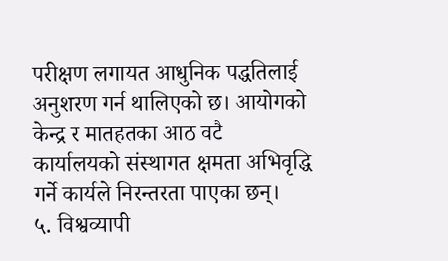परीक्षण लगायत आधुनिक पद्धतिलाई अनुशरण गर्न थालिएको छ। आयोगको केन्द्र र मातहतका आठ वटै कार्यालयको संस्थागत क्षमता अभिवृद्धि गर्ने कार्यले निरन्तरता पाएका छन्।
५. विश्वव्यापी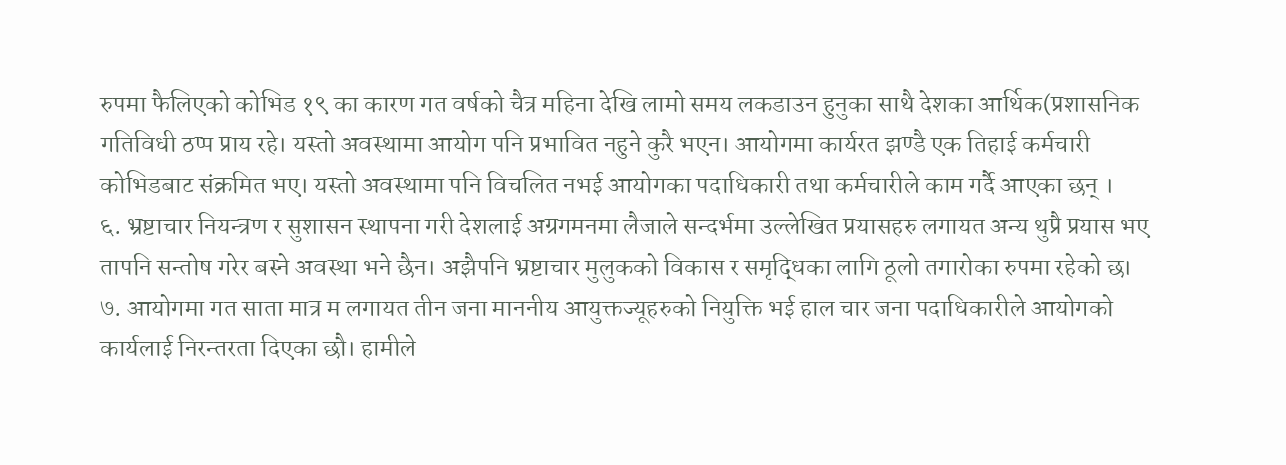रुपमा फैलिएको कोभिड १९ का कारण गत वर्षको चैत्र महिना देखि लामो समय लकडाउन हुनुका साथै देशका आर्थिक(प्रशासनिक गतिविधी ठप्प प्राय रहे। यस्तो अवस्थामा आयोग पनि प्रभावित नहुने कुरै भएन। आयोगमा कार्यरत झण्डै एक तिहाई कर्मचारी कोभिडबाट संक्रमित भए। यस्तो अवस्थामा पनि विचलित नभई आयोगका पदाधिकारी तथा कर्मचारीले काम गर्दै आएका छन् ।
६. भ्रष्टाचार नियन्त्रण र सुशासन स्थापना गरी देशलाई अग्रगमनमा लैजाले सन्दर्भमा उल्लेखित प्रयासहरु लगायत अन्य थुप्रै प्रयास भए तापनि सन्तोष गरेर बस्ने अवस्था भने छैन। अझैपनि भ्रष्टाचार मुलुकको विकास र समृद्धिका लागि ठूलो तगारोका रुपमा रहेको छ।
७. आयोगमा गत साता मात्र म लगायत तीन जना माननीय आयुक्तज्यूहरुको नियुक्ति भई हाल चार जना पदाधिकारीले आयोगको कार्यलाई निरन्तरता दिएका छौ। हामीले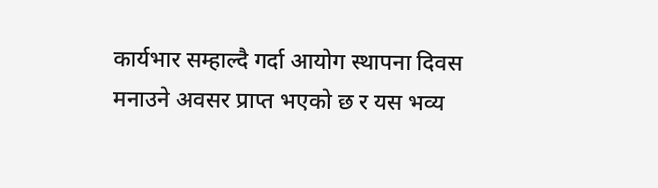कार्यभार सम्हाल्दै गर्दा आयोग स्थापना दिवस मनाउने अवसर प्राप्त भएको छ र यस भव्य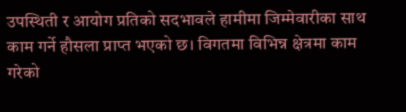उपस्थिती र आयोग प्रतिको सदभावले हामीमा जिम्मेवारीका साथ काम गर्ने हौसला प्राप्त भएको छ। विगतमा विभिन्न क्षेत्रमा काम गरेको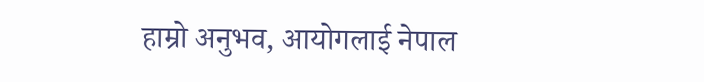हाम्रो अनुभव, आयोगलाई नेपाल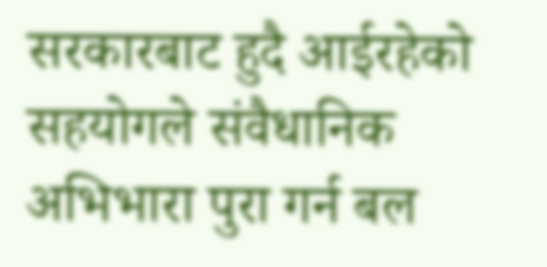सरकारबाट हुदै आईरहेको सहयोगले संवैधानिक अभिभारा पुरा गर्न बल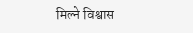मिल्ने विश्वास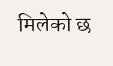मिलेको छ